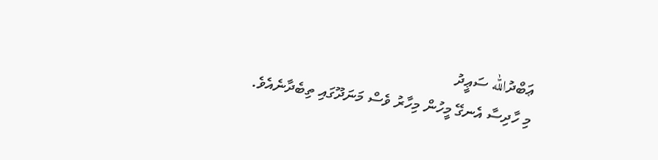ޢަބްދުالله ސަޢީދު
މި ހާދިސާ އެނގޭ މީހުން މިހާރު ވެސް މަނަދޫގައި ތިބެދާނެއެވެ.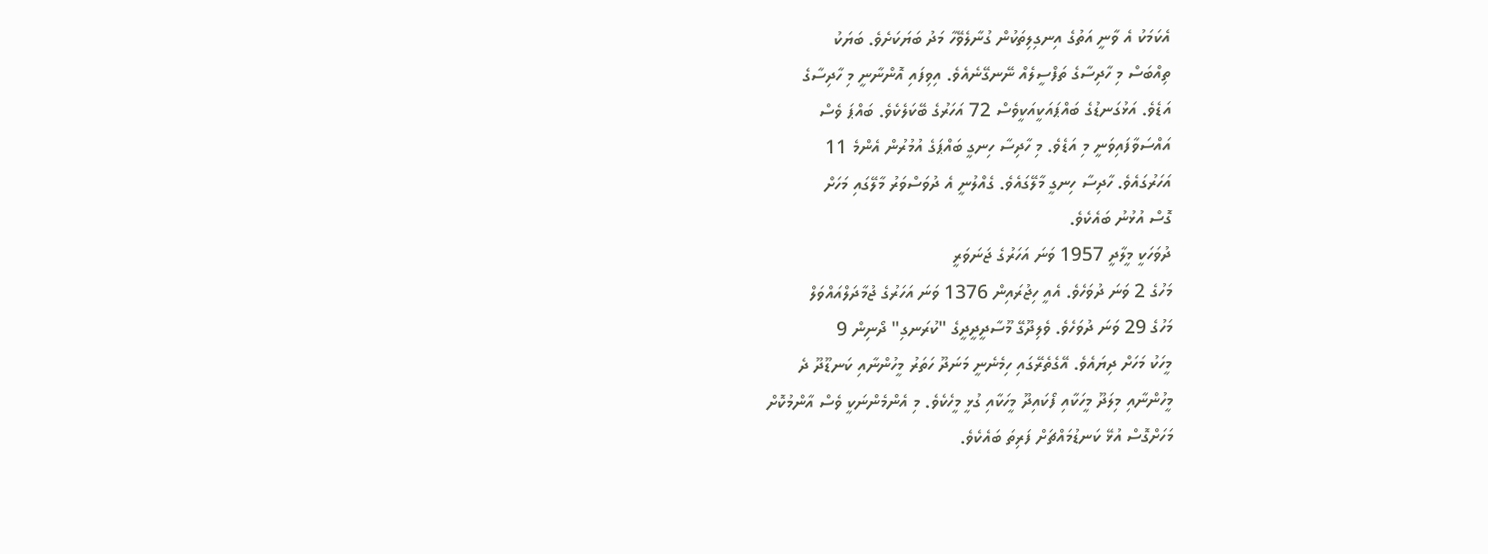އެކަމަކު އެ ވާނީ އަތުގެ އިނގިލިތަކުން ގުނާލެވޭހާ މަދު ބަޔަކަށެވެ. ބަޔަކު
ތިއްބަސް މި ހާދިސާގެ ތަފްސީލެއް ނޭނގޭނެއެވެ. އިވިފައި އޮންނާނީ މި ހާދިސާގެ
އަޑެވެ. އަޅުގަނޑުގެ ބައްޕައަކީއަކީވެސް 72 އަހަރުގެ ބޭކަލެކެވެ. ބައްޕަ ވެސް
އައްސަވާފައިވަނީ މި އަޑެވެ. މި ހާދިސާ ހިނގީ ބައްޕަގެ އުމުރުން އެންމެ 11
އަހަރުގައެވެ. ހާދިސާ ހިނގީ މާލޭގައެވެ. ގެއްލުނީ އެ ދުވަސްވަރު މާލޭގައި މަހަށް
ގޮސް އުޅުނު ބައެކެވެ.
ދުވަހަކީ މީލާދީ 1957 ވަނަ އަހަރުގެ ޖަނަވަރީ
މަހުގެ 2 ވަނަ ދުވަހެވެ. އެއީ ހިޖުރައިން 1376 ވަނަ އަހަރުގެ ޖުމާދަލްއައްވަލް
މަހުގެ 29 ވަނަ ދުވަހެވެ. ވެލިދޫގޭ މޫސާދީދީދީގެ "ކުރަނގި" ދޯނިން 9
މީހަކު މަހަށް ދިޔައެވެ. އޭގެތެރޭގައި ހިމެނެނީ މަނަދޫ ހަތަރު މީހުންނާއި ކަނޑޫދޫ ދެ
މީހުންނާއި މިލަދޫ މީހަކާއި ފޯކައިދޫ މީހަކާއި ގުޅީ މީހެކެވެ. މި އެންމެންނަކީ ވެސް އާންމުކޮށް
މަހަށްގޮސް އުޅޭ ކަނޑުމައްޗަށް ފަރިތަ ބައެކެވެ.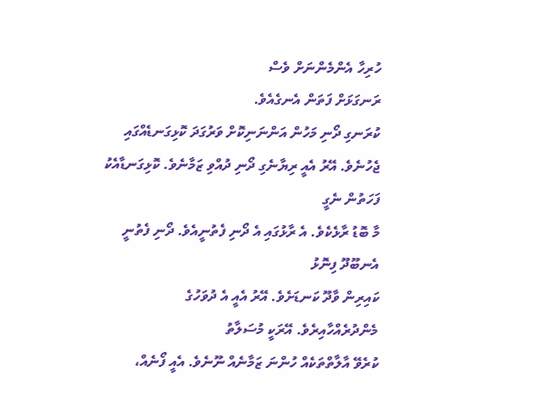ހުރިހާ އެންމެންނަށް ވެސް
ރަނގަޅަށް ފަތަން އެނގެއެވެ.
ކުރަނގި ދޯނި މަހުން އަންނަނިކޮށް ވަރުގަދަ ކޮޅިގަނޑެއްގައި
ޖެހުނެވެ. އޭރު އެއީ ރިޔާނެގި ދޯނި ދުއްވި ޒަމާނެވެ. ކޮޅިގަނޑާއެކު ފަހަތުން ނެގީ
މާ ބޮޑު ރާޅެކެވެ. އެ ރާޅުގައި އެ ދޯނި ފެތުނީއެވެ. ދޯނި ފެތުނީ އެނބޫދޫ ފިނޮޅު
ކައިރިން ވާދޫ ކަނޑަށެވެ. އޭރު އެއީ އެ ދުވަހުގެ މެންދުރެއްހާއިރެވެ. އޭރަކީ މުސަލާތު
ކުރެވޭ އާލާތްތަކެއް ހުންނަ ޒަމާނެއް ނޫނެވެ. އެއީ ފޯނެއް،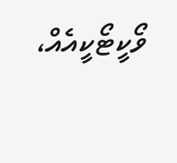ވޯކީޓޯކީއެއް،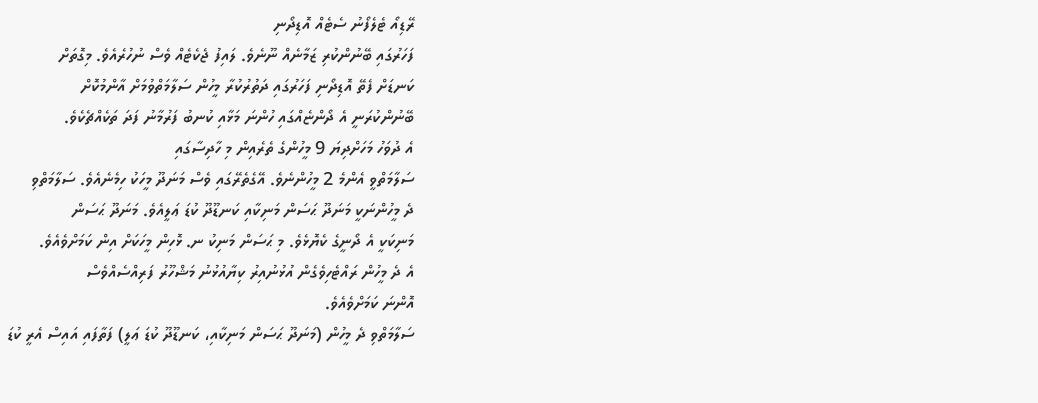ރޭޑިއޯ ޓެލެފޯނު ސެޓެއް އޮޑިދޯނި
ފަހަރުގައި ބޭނުންކުރި ޒަމާނެއް ނޫނެވެ. ލައިފު ޖެކެޓެއް ވެސް ނުހުރެއެވެ. މިގޮތަށް
ކަނޑަށް ފެތޭ އޮޑިދޯނި ފަހަރުގައި ދަތުރުކުރާ މީހުން ސަލާމަތްވުމަށް އާންމުކޮށް
ބޭނުންކުރަނީ އެ ދޯންޏެއްގައި ހުންނަ މަޅާއި ކުނބު ފަރުމާނު ފަދަ ތަކެއްޗެކެވެ.
އެ ދުވަހު މަހަށްދިޔަ 9 މީހުންގެ ތެރެއިން މި ހާދިސާގައި
ސަލާމަތްވީ އެންމެ 2 މީހުންނެވެ. އޭގެތެރޭގައި ވެސް މަނަދޫ މީހަކު ހިމެނެއެވެ. ސަލާމަތްވި
ދެ މީހުންނަކީ މަނަދޫ ޙަސަން މަނިކާއި ކަނޑޫދޫ ކުޑަ ޢަލީއެވެ. މަނަދޫ ޙަސަން
މަނިކަކީ އެ ދޯނީގެ ކެޔޮޅެވެ. މި ޙަސަން މަނިކު ނ. ޅޮހިން މީހަކަށް އިން ކަމަށްވެއެވެ.
އެ ދެ މީހުން ރައްޓެހިވެގެން އުޅުނުއިރު ކިޔާއުޅުނު މަޝްހޫރު ފަރިއްސެއްވެސް
އޮންނަ ކަމަށްވެއެވެ.
ސަލާމަތްވި ދެ މީހުން (މަނަދޫ ޙަސަން މަނިކާއި، ކަނޑޫދޫ ކުޑަ ޢަލީ) ފަތާފައި އައިސް އެރީ ކުޑަ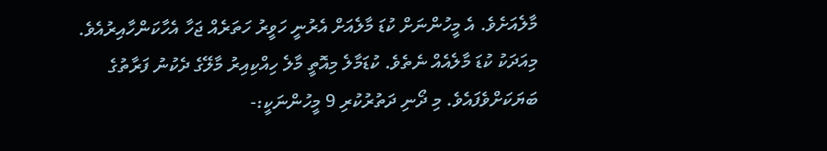މާލެއަށެވެ. އެ މީހުންނަށް ކުޑަ މާލެއަށް އެރުނީ ހަވީރު ހަތަރެއް ޖަހާ އެހާކަންހާއިރުއެވެ. މިއަދަކު ކުޑަ މާލެއެއް ނެތެވެ. ކުޑަމާލެ މިއޮތީ މާލެ ހިއްކިއިރު މާލޭގެ ދެކުނު ފަރާތުގެ ބަޔަކަށްވެފައެވެ. މި ދޯނި ދަތުރުކުރި 9 މީހުންނަކީ:-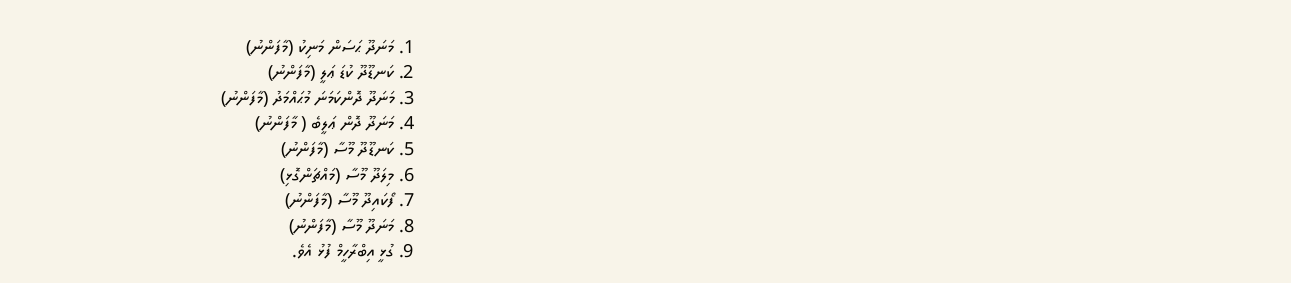1. މަނަދޫ ޙަސަން މަނިކު (މާފަންނު)
2. ކަނޑޫދޫ ކުޑަ ޢަލީ (މާފަންނު)
3. މަނަދޫ ދޮންކަމަނަ މުޙައްމަދު (މާފަންނު)
4. މަނަދޫ ދޮން ޢަލީބެ ( މާފަންނު)
5. ކަނޑޫދޫ މޫސާ (މާފަންނު)
6. މިލަދޫ މޫސާ (މައްޗަންގޮޅި)
7. ފޯކައިދޫ މޫސާ (މާފަންނު)
8. މަނަދޫ މޫސާ (މާފަންނު)
9. ގުޅީ އިބްރާހީމް ފުޅު އެވެ.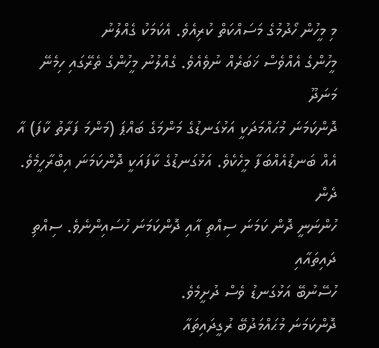މި މީހުން ހޯދުމުގެ މަސައްކަތް ކުރިއެވެ. އެކަމަކު ގެއްލުނު
މީހުންގެ އެއްވެސް ޚަބަރެއް ނުވެއެވެ. ގެއްލުނު މީހުންގެ ތެރޭގައި ހިމެނޭ މަނަދޫ
ދޮންކަމަނަ މުޙައްމަދަކީ އަޅުގަނޑުގެ މަންމަގެ ބައްޕަ (މަންމަ ފަރާތު ކާފަ) އާ
އެއް ބަނޑުއެއްބަފާ މީހެކެވެ. އަޅުގަނޑުގެ ކާފައަކީ ދޮންކަމަނަ އިބްރާހީމެވެ. ދެން
ހުންނަނީ ދޮން ކަމަނަ ސިއްތި އާއި ދޮންކަމަނަ ހުސައިންނެވެ. ސިއްތި ދައިތައާއި
ހުސޭނުބޭ އަޅުގަނޑު ވެސް ދުށީމެވެ.
ދޮންކަމަނަ މުޙައްމަދުބޭ ރުގީދައިތައާ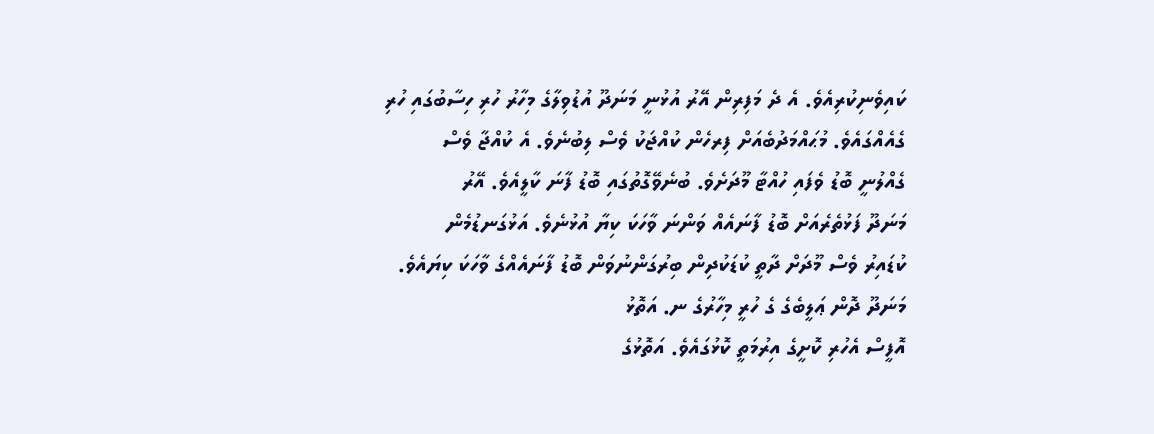ކައިވެނިކުރިއެވެ. އެ ދެ މަފިރިން އޭރު އުޅުނީ މަނަދޫ އުޑުވިލާގެ މިހާރު ހުރި ހިސާބުގައި ހުރި
ގެއެއްގައެވެ. މުޙައްމަދުބެއަށް ފިރހެން ކުއްޖަކު ވެސް ލިބުނެވެ. އެ ކުއްޖާ ވެސް
ގެއްލުނީ ބޮޑު ވެފައި ހުއްޓާ މޫދަށެވެ. ބުނެވޭގޮތުގައި ބޮޑު ފާނަ ކާލީއެވެ. އޭރު
މަނަދޫ ފަޅުތެރެއަށް ބޮޑު ފާނައެއް ވަންނަ ވާހަކަ ކިޔާ އުޅުނެވެ. އަޅުގަނޑުމެން
ކުޑައިރު ވެސް މޫދަށް ދާތީ ކުޑަކުދިން ބިރުގަންނުވަން ބޮޑު ފާނައެއްގެ ވާހަކަ ކިޔައެވެ.
މަނަދޫ ދޮން ޢަލީބެގެ ގެ ހުރީ މިހާރުގެ ނ. އަތޮޅު
އޮފީސް އެހުރި ކޮށީގެ އިރުމަތީ ކޮޅުގައެވެ. އަތޮޅުގެ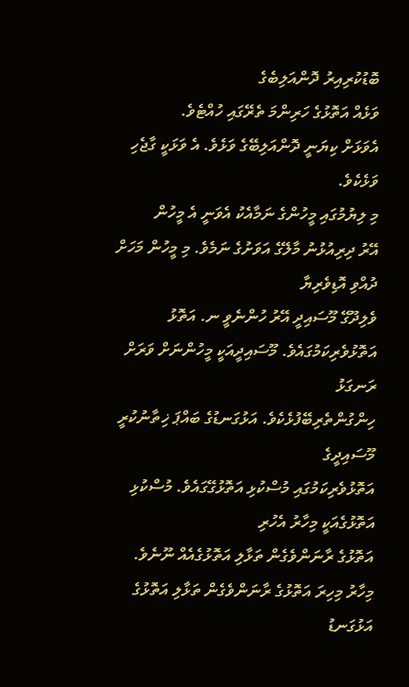ބޮޑުކުރިއިރު ދޮންއަލިބެގެ
ވަޅެއް އަތޮޅުގެ ހަރިންމަ ތެރޭގައި ހުއްޓެވެ.
އެވަޅަށް ކިޔަނީ ދޮންއަލިބޭގެ ވަޅެވެ. އެ ވަޅަކީ ގާޖެހި ވަޅެކެވެ.
މި ލިޔުމުގައި މީހުންގެ ނަމާއެކު އެވަނީ އެ މީހުން
އޭރު ދިރިއުޅުނު މާލޭގެ އަވަށުގެ ނަމެވެ. މި މީހުން މަހަށް ދުއްވި އޮޑިވެރިޔާ
ވެލިދޫގޭ މޫސައިދީ އޭރު ހުންނެވީ ނ. އަތޮޅު އަތޮޅުވެރިކަމުގައެވެ. މޫސައިދީއަކީ މީހުންނަށް ވަރަށް ރަނގަޅު
ހިންގުންތެރިބޭފުޅެކެވެ. އަޅުގަނޑުގެ ބައްޕަ ޚިތާނުކުރީ މޫސައިދީގެ
އަތޮޅުވެރިކަމުގައި މުސްކުޅި އަތޮޅުގޭގައެވެ. މުސްކުޅި އަތޮޅުގެއަކީ މިހާރު އެހުރި
އަތޮޅުގެ ރާނަންވެގެން ތަޅާލި އަތޮޅުގެއެއް ނޫނެވެ. މިހާރު މިހިރަ އަތޮޅުގެ ރާނަންވެގެން ތަޅާލި އަތޮޅުގެ އަޅުގަނޑު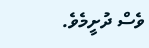ވެސް ދުށީމެވެ.